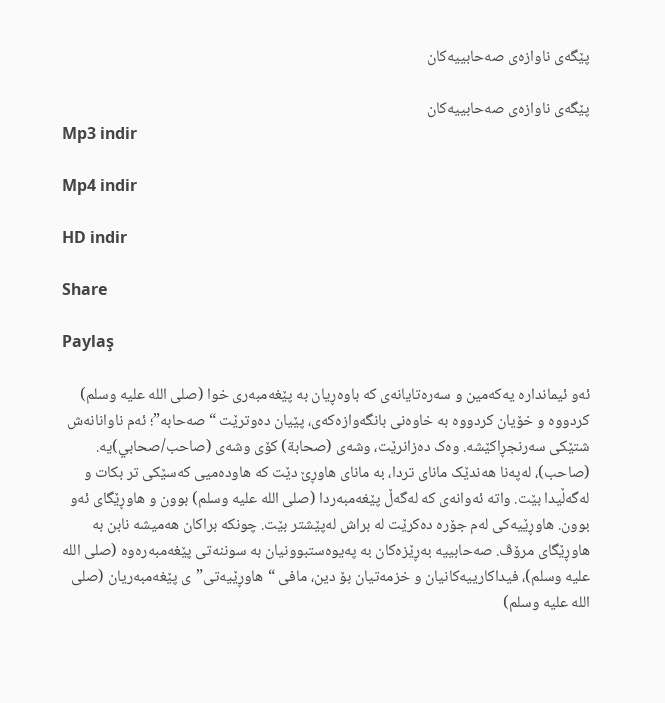پێگەى ناوازەى صەحابییەکان

پێگەى ناوازەى صەحابییەکان
Mp3 indir

Mp4 indir

HD indir

Share

Paylaş

ئەو ئیماندارە یەکەمین و سەرەتایانەى کە باوەڕیان بە پێغەمبەرى خوا (صلى الله علیه وسلم) کردووە و خۆیان کردووە بە خاوەنى بانگەوازەکەى، پێیان دەوترێت “صەحابە”؛ ئەم ناوانانەش شتێکى سەرنجڕاکێشە. وەک دەزانرێت، وشەى (صحابة) کۆى وشەى (صاحب/صحابي)یە. (صاحب)، لەپەنا هەندێک ماناى تردا، بە ماناى هاوڕێ دێت کە هاودەمیی کەسێکى تر بکات و لەگەڵیدا بێت. واتە ئەوانەى کە لەگەڵ پێغەمبەردا (صلى الله علیه وسلم) بوون و هاوڕێگاى ئەو بوون. هاوڕێیەکى لەم جۆرە دەکرێت لە براش لەپێشتر بێت. چونکە براکان هەمیشە نابن بە هاوڕێگاى مرۆڤ. صەحابییە بەڕێزەکان بە پەیوەستبوونیان بە سوننەتى پێغەمبەرەوە (صلى الله علیه وسلم)، فیداکارییەکانیان و خزمەتیان بۆ دین، مافى “هاوڕێیەتى”ی پێغەمبەریان (صلى الله علیه وسلم)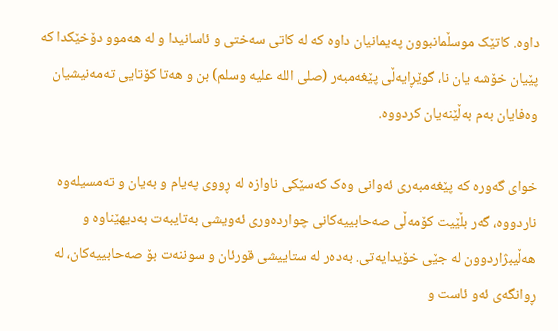داوە. کاتێک موسڵمانبوون پەیمانیان داوە کە لە کاتى سەختى و ئاسانیدا و لە هەموو دۆخێکدا کە پێیان خۆشە یان نا، گوێڕایەڵى پێغەمبەر (صلى الله علیه وسلم) بن و هەتا کۆتایی تەمەنیشیان وەفایان بەم بەڵێنەیان کردووە.

خواى گەورە کە پێغەمبەرى ئەوانى وەک کەسێکى ناوازە لە ڕووى پەیام و بەیان و تەمسیلەوە ناردووە، گەر بڵێیت کۆمەڵى صەحابییەکانى چواردەورى ئەویشى بەتایبەت بەدیهێناوە و هەڵیبژاردوون لە جێى خۆیدایەتى. بەدەر لە ستاییشى قورئان و سوننەت بۆ صەحابییەکان، لە ڕوانگەى ئەو ئاست و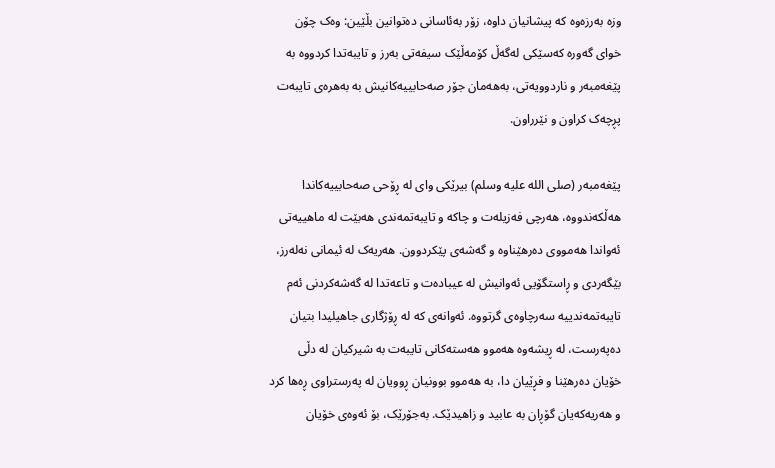وزە بەرزەوە کە پیشانیان داوە، زۆر بەئاسانى دەتوانین بڵێین: وەک چۆن خواى گەورە کەسێکى لەگەڵ کۆمەڵێک سیفەتى بەرز و تایبەتدا کردووە بە پێغەمبەر و ناردوویەتى، بەهەمان جۆر صەحابییەکانیش بە بەهرەى تایبەت پڕچەک کراون و نێرراون.

پێغەمبەر (صلى الله علیه وسلم) بیرێکى واى لە ڕۆحى صەحابییەکاندا هەڵکەندووە، هەرچى فەزیلەت و چاکە و تایبەتمەندى هەبێت لە ماهییەتى ئەواندا هەمووى دەرهێناوە و گەشەى پێکردوون. هەریەک لە ئیمانى نەلەرز، بێگەردى و ڕاستگۆیى ئەوانیش لە عیبادەت و تاعەتدا لە گەشەکردنى ئەم تایبەتمەندییە سەرچاوەى گرتووە. ئەوانەى کە لە ڕۆژگارى جاهیلیدا بتیان دەپەرست، لە ڕیشەوە هەموو هەستەکانى تایبەت بە شیرکیان لە دڵى خۆیان دەرهێنا و فڕێیان دا، بە هەموو بوونیان ڕوویان لە پەرستراوى ڕەها کرد و هەریەکەیان گۆڕان بە عابید و زاهیدێک. بەجۆرێک، بۆ ئەوەى خۆیان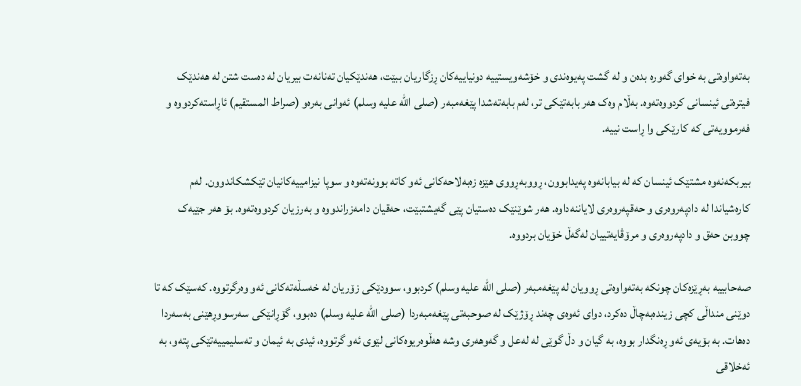بەتەواوەتى بە خواى گەورە بدەن و لە گشت پەیوەندى و خۆشەویستییە دونیاییەکان ڕزگاریان ببێت، هەندێکیان تەنانەت بیریان لە دەست شتن لە هەندێک فیترەتى ئینسانى کردووەتەوە. بەڵام وەک هەر بابەتێکى تر، لەم بابەتەشدا پێغەمبەر (صلى الله علیه وسلم) ئەوانى بەرەو (صراط المستقیم) ئاڕاستەکردووە و فەرموویەتى کە کارێکى وا ڕاست نییە.

بیربکەنەوە مشتێک ئینسان کە لە بیابانەوە پەیدابوون، ڕووبەڕووى هێزە زەبەلاحەکانى ئەو کاتە بوونەتەوە و سوپا نیزامییەکانیان تێکشکاندوون. لەم کارەشیاندا لە دادپەروەرى و حەقپەروەرى لایاننەداوە. هەر شوێنێک دەستیان پێى گەیشتبێت، حەقیان دامەزراندووە و بەرزیان کردووەتەوە. بۆ هەر جێیەک چووبن حەق و دادپەروەرى و مرۆڤایەتییان لەگەڵ خۆیان بردووە.

صەحابییە بەڕێزەکان چونکە بەتەواوەتى ڕوویان لە پێغەمبەر (صلى الله علیه وسلم) کردبوو، سوودێکى زۆریان لە خەسڵەتەکانى ئەو وەرگرتووە. کەسێک کە تا دوێنى منداڵى کچى زیندەبەچاڵ دەکرد، دواى ئەوەى چەند ڕۆژێک لە صوحبەتى پێغەمبەردا (صلى الله علیه وسلم) دەبوو، گۆڕانێکى سەرسووڕهێنى بەسەردا دەهات. بە بۆیەى ئەو ڕەنگدار بووە، بە گیان و دڵ گوێى لە لەعل و گەوهەرى وشە هەڵوەریوەکانى لێوى ئەو گرتووە، ئیدى بە ئیمان و تەسلیمییەتێکى پتەو، بە ئەخلاقى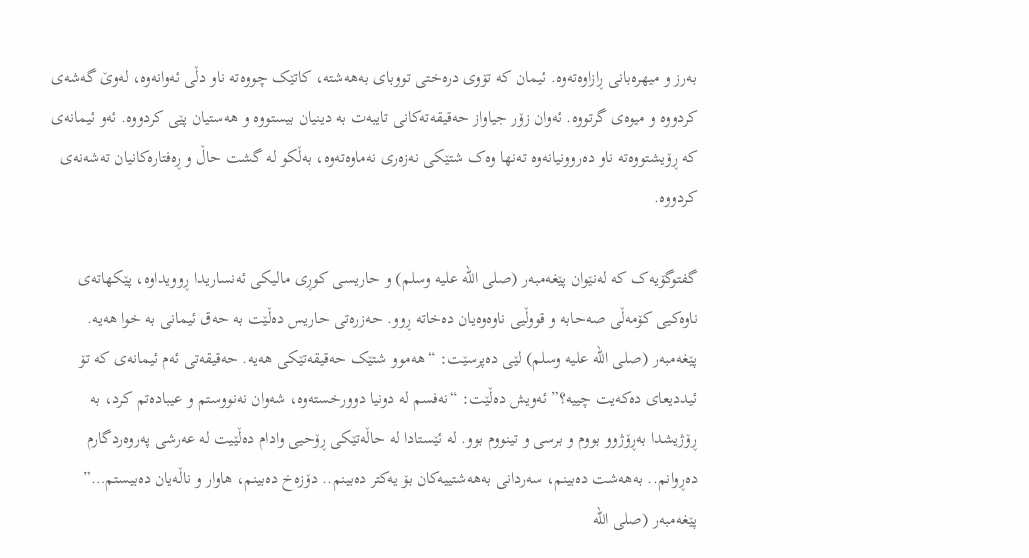بەرز و میهرەبانى ڕازاوەتەوە. ئیمان کە تۆوى درەختى تووباى بەهەشتە، کاتێک چووەتە ناو دڵى ئەوانەوە، لەوێ گەشەى کردووە و میوەى گرتووە. ئەوان زۆر جیاواز حەقیقەتەکانى تایبەت بە دینیان بیستووە و هەستیان پێى کردووە. ئەو ئیمانەى کە ڕۆیشتووەتە ناو دەروونیانەوە تەنها وەک شتێکى نەزەرى نەماوەتەوە، بەڵکو لە گشت حاڵ و ڕەفتارەکانیان تەشەنەى کردووە.

گفتوگۆیەک کە لەنێوان پێغەمبەر (صلى الله علیه وسلم) و حاریسى کوڕى مالیکى ئەنساریدا ڕوویداوە، پێکهاتەى ناوەکیی کۆمەڵى صەحابە و قووڵیی ناوەوەیان دەخاتە ڕوو. حەزرەتى حاریس دەڵێت بە حەق ئیمانى بە خوا هەیە. پێغەمبەر (صلى الله علیه وسلم) لێى دەپرسێت: “هەموو شتێک حەقیقەتێکى هەیە. حەقیقەتى ئەم ئیمانەى کە تۆ ئیددیعاى دەکەیت چییە؟” ئەویش دەڵێت: “نەفسم لە دونیا دوورخستەوە، شەوان نەنووستم و عیبادەتم کرد، بە ڕۆژیشدا بەڕۆژوو بووم و برسى و تینووم بوو. لە ئێستادا لە حاڵەتێکى ڕۆحیی وادام دەڵێیت لە عەرشى پەروەردگارم دەڕوانم.. بەهەشت دەبینم، سەردانى بەهەشتییەکان بۆ یەکتر دەبینم.. دۆزەخ دەبینم، هاوار و ناڵەیان دەبیستم…” پێغەمبەر (صلى الله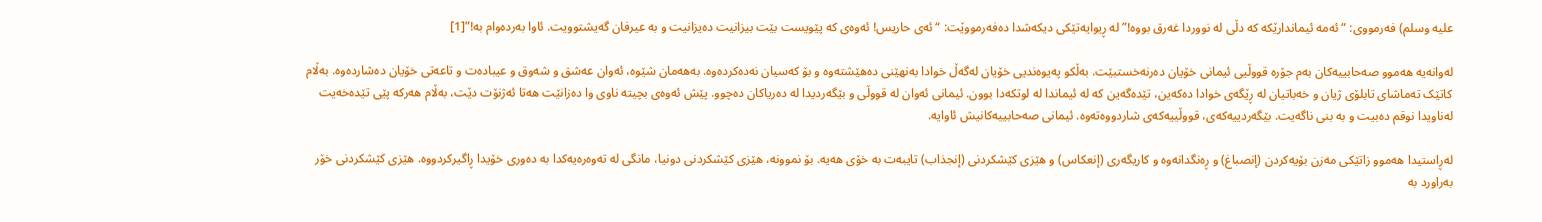علیه وسلم) فەرمووى: “ئەمە ئیماندارێکە کە دڵى لە نووردا غەرق بووە!” لە ڕیوایەتێکى دیکەشدا دەفەرمووێت: “ئەى حاریس! ئەوەى کە پێویست بێت بیزانیت دەیزانیت و بە عیرفان گەیشتوویت. ئاوا بەردەوام بە!”[1]

لەوانەیە هەموو صەحابییەکان بەم جۆرە قووڵیی ئیمانى خۆیان دەرنەخستبێت. بەڵکو پەیوەندیی خۆیان لەگەڵ خوادا بەنهێنى دەهێشتەوە و بۆ کەسیان نەدەکردەوە. بەهەمان شێوە، ئەوان عەشق و شەوق و عیبادەت و تاعەتى خۆیان دەشاردەوە. بەڵام کاتێک تەماشاى تابلۆى ژیان و خەباتیان لە ڕێگەى خوادا دەکەین، تێدەگەین کە لە ئیماندا لە لوتکەدا بوون. ئیمانى ئەوان لە قووڵى و بێگەردیدا لە دەریاکان دەچوو. پێش ئەوەى بچیتە ناوى وا دەزانێت هەتا ئەژنۆت دێت، بەڵام هەرکە پێى تێدەخەیت لەناویدا نوقم دەبیت و بە بنى ناگەیت. بێگەردییەکەى، قووڵییەکەى شاردووەتەوە. ئیمانى صەحابییەکانیش ئاوایە.

لەڕاستیدا هەموو زاتێکى مەزن بۆیەکردن (إنصباغ) و ڕەنگدانەوە و کاریگەرى (إنعکاس) و هێزى کێشکردنى (إنجذاب) تایبەت بە خۆى هەیە. بۆ نموونە، هێزى کێشکردنى دونیا، مانگى لە تەوەرەیەکدا بە دەورى خۆیدا ڕاگیرکردووە. هێزى کێشکردنى خۆر بەراورد بە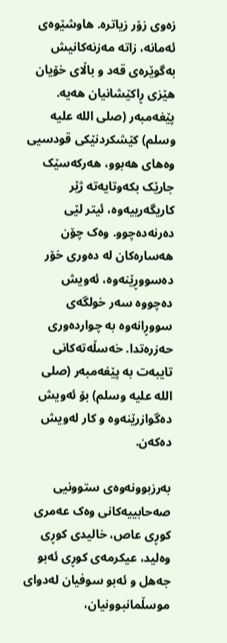زەوى زۆر زیاترە. هاوشێوەى ئەمانە، زاتە مەزنەکانیش بەگوێرەى قەد و باڵاى خۆیان هێزى ڕاکێشانیان هەیە. پێغەمبەر (صلى الله علیه وسلم) کێشکردنێکى قودسیی وەهاى هەبوو، هەرکەسێک جارێک بکەوتایەتە ژێر کاریگەرییەوە، ئیتر لێى دەرنەدەچوو. وەک چۆن هەسارەکان لە دەورى خۆر دەسووڕێنەوە، ئەویش دەچووە سەر خولگەى سووڕانەوە بە چواردەورى حەزرەتدا. خەسڵەتەکانى تایبەت بە پێغەمبەر (صلى الله علیه وسلم) بۆ ئەویش دەگوازرێنەوە و کار لەویش دەکەن.

بەرزبوونەوەى ستوونیی صەحابییەکانى وەک عەمرى کوڕى عاص، خالیدى کوڕى وەلید، عیکرمەى کوڕى ئەبو جەهل و ئەبو سوفیان لەدواى موسڵمانبوونیان،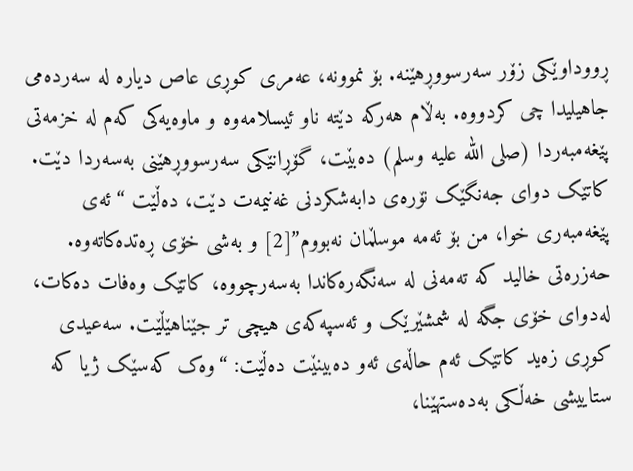ڕووداوێکى زۆر سەرسووڕهێنە. بۆ نموونە، عەمرى کوڕى عاص دیارە لە سەردەمى جاهیلیدا چى کردووە. بەڵام هەرکە دێتە ناو ئیسلامەوە و ماوەیەکى کەم لە خزمەتى پێغەمبەردا (صلى الله علیه وسلم) دەبێت، گۆڕانێکى سەرسووڕهێنى بەسەردا دێت. کاتێک دواى جەنگێک نۆرەى دابەشکردنى غەنیمەت دێت، دەڵێت “ئەى پێغەمبەرى خوا، من بۆ ئەمە موسڵمان نەبووم”[2] و بەشى خۆى ڕەتدەکاتەوە. حەزرەتى خالید کە تەمەنى لە سەنگەرەکاندا بەسەرچووە، کاتێک وەفات دەکات، لەدواى خۆى جگە لە شمشێرێک و ئەسپەکەى هیچى تر جێناهێڵێت. سەعیدى کوڕى زەید کاتێک ئەم حاڵەى ئەو دەبینێت دەڵێت: “وەک کەسێک ژیا کە ستاییشى خەڵکى بەدەستهێنا،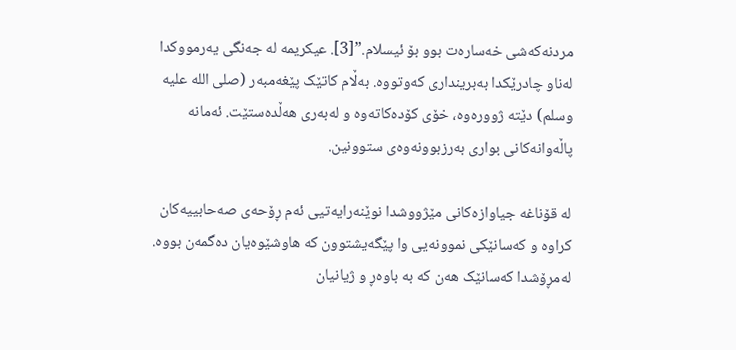مردنەکەشى خەسارەت بوو بۆ ئیسلام.”[3]. عیکریمە لە جەنگى یەرمووکدا لەناو چادرێکدا بەبریندارى کەوتووە. بەڵام کاتێک پێغەمبەر (صلى الله علیه وسلم) دێتە ژوورەوە، خۆى کۆدەکاتەوە و لەبەرى هەڵدەستێت. ئەمانە پاڵەوانەکانى بوارى بەرزبوونەوەى ستوونین.

لە قۆناغە جیاوازەکانى مێژووشدا نوێنەرایەتیی ئەم ڕۆحەى صەحابییەکان کراوە و کەسانێکى نموونەیی وا پێگەیشتوون کە هاوشێوەیان دەگمەن بووە. لەمڕۆشدا کەسانێک هەن کە بە باوەڕ و ژیانیان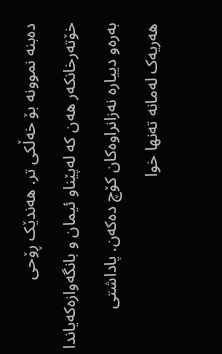دەبنە نموونە بۆ خەڵکى تر. هەندێک ڕۆحى خۆتەرخانکەر هەن کە لەپێناو ئیمان و بانگەوازەکەیاندا بەرەو دییارە نەزانراوەکان کۆچ دەکەن. پاداشتى هەریەک لەمانە تەنها خوا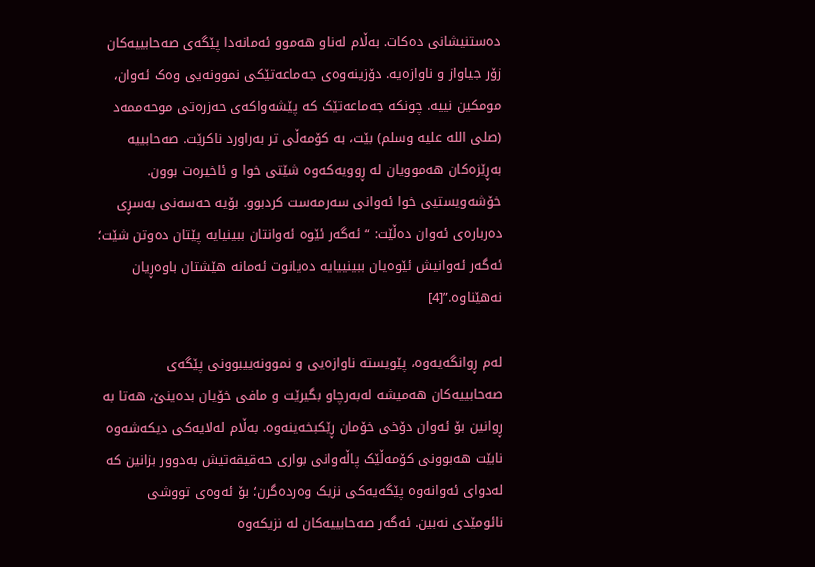دەستنیشانى دەکات. بەڵام لەناو هەموو ئەمانەدا پێگەى صەحابییەکان زۆر جیاواز و ناوازەیە. دۆزینەوەى جەماعەتێکى نموونەیی وەک ئەوان، مومکین نییە. چونکە جەماعەتێک کە پێشەواکەى حەزرەتى موحەممەد (صلى الله علیه وسلم) بێت، بە کۆمەڵى تر بەراورد ناکرێت. صەحابییە بەڕێزەکان هەموویان لە ڕوویەکەوە شێتى خوا و ئاخیرەت بوون. خۆشەویستیی خوا ئەوانى سەرمەست کردبوو. بۆیە حەسەنى بەسڕى دەربارەى ئەوان دەڵێت: “ئەگەر ئێوە ئەوانتان ببینیایە پێتان دەوتن شێت؛ ئەگەر ئەوانیش ئێوەیان ببینییایە دەیانوت ئەمانە هێشتان باوەڕیان نەهێناوە.”[4]

لەم ڕوانگەیەوە، پێویستە ناوازەیی و نموونەییبوونى پێگەى صەحابییەکان هەمیشە لەبەرچاو بگیرێت و مافى خۆیان بدەینێ، هەتا بە ڕوانین بۆ ئەوان دۆخى خۆمان ڕێکبخەینەوە. بەڵام لەلایەکى دیکەشەوە نابێت هەبوونى کۆمەڵێک پاڵەوانى بوارى حەقیقەتیش بەدوور بزانین کە لەدواى ئەوانەوە پێگەیەکى نزیک وەردەگرن؛ بۆ ئەوەى تووشى نائومێدى نەبین. ئەگەر صەحابییەکان لە نزیکەوە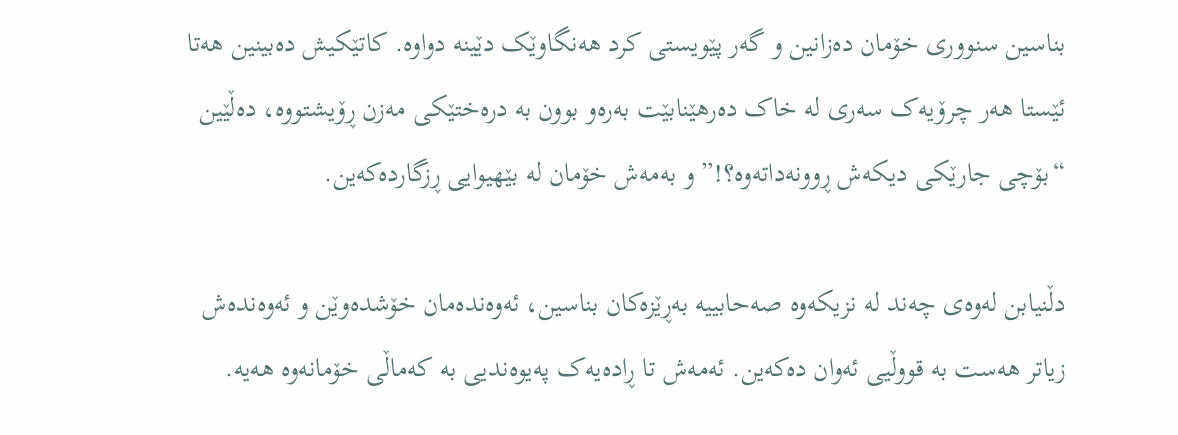بناسین سنوورى خۆمان دەزانین و گەر پێویستى کرد هەنگاوێک دێینە دواوە. کاتێکیش دەبینین هەتا ئێستا هەر چرۆیەک سەرى لە خاک دەرهێنابێت بەرەو بوون بە درەختێکى مەزن ڕۆیشتووە، دەڵێین “بۆچى جارێکى دیکەش ڕوونەداتەوە؟!” و بەمەش خۆمان لە بێهیوایی ڕزگاردەکەین.

دڵنیابن لەوەى چەند لە نزیکەوە صەحابییە بەڕێزەکان بناسین، ئەوەندەمان خۆشدەوێن و ئەوەندەش زیاتر هەست بە قووڵیی ئەوان دەکەین. ئەمەش تا ڕادەیەک پەیوەندیی بە کەماڵى خۆمانەوە هەیە.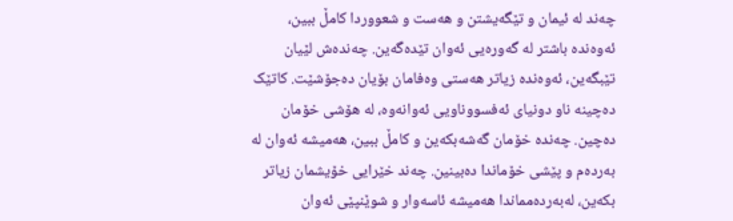چەند لە ئیمان و تێگەیشتن و هەست و شعووردا کامڵ ببین، ئەوەندە باشتر لە گەورەیی ئەوان تێدەگەین. چەندەش لێیان تێبگەین، ئەوەندە زیاتر هەستى وەفامان بۆیان دەجۆشێت. کاتێک دەچینە ناو دونیاى ئەفسووناویی ئەوانەوە، لە هۆشى خۆمان دەچین. چەندە خۆمان گەشەبکەین و کامڵ ببین، هەمیشە ئەوان لە بەردەم و پێشى خۆماندا دەبینین. چەند خێرایی خۆیشمان زیاتر بکەین، لەبەردەمماندا هەمیشە ئاسەوار و شوێنپێى ئەوان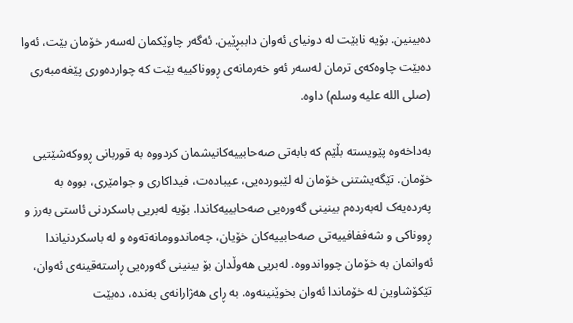دەبینین. بۆیە نابێت لە دونیاى ئەوان داببڕێین. ئەگەر چاوێکمان لەسەر خۆمان بێت، ئەوا دەبێت چاوەکەى ترمان لەسەر ئەو خەرمانەى ڕووناکییە بێت کە چواردەورى پێغەمبەرى (صلى الله علیه وسلم) داوە.

بەداخەوە پێویستە بڵێم کە بابەتى صەحابییەکانیشمان کردووە بە قوربانى ڕووکەشێتیی خۆمان. تێگەیشتنى خۆمان لە لێبوردەیی، عیبادەت، فیداکارى و جوامێرى، بووە بە پەردەیەک لەبەردەم بینینى گەورەیی صەحابییەکاندا. بۆیە لەبریی باسکردنى ئاستى بەرز و ڕووناکی و شەففافییەتى صەحابییەکان خۆیان، چەماندوومانەتەوە و لە باسکردنیاندا ئەوانمان بە خۆمان چوواندووە. لەبریی هەوڵدان بۆ بینینى گەورەیی ڕاستەقینەى ئەوان، تێکۆشاوین لە خۆماندا ئەوان بخوێنینەوە. بە ڕاى هەژارانەى بەندە، دەبێت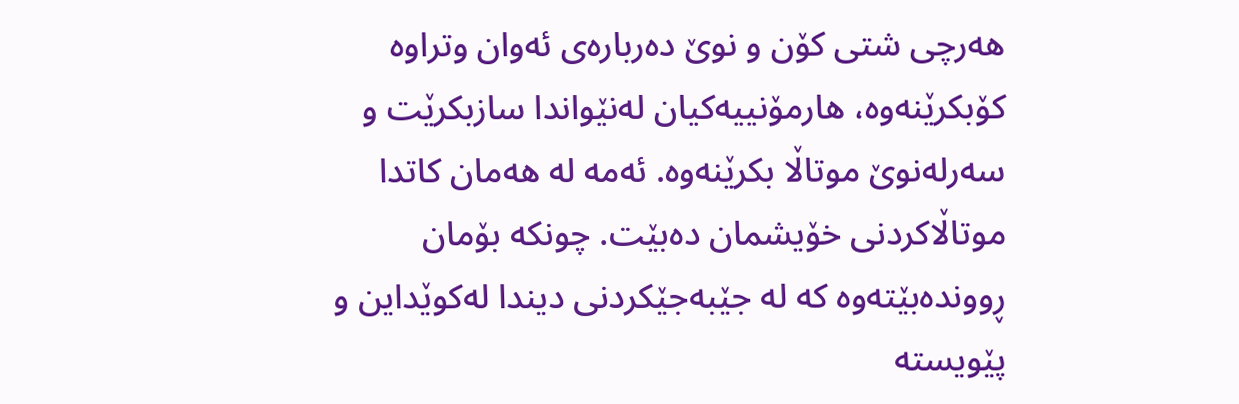هەرچى شتى کۆن و نوێ دەربارەى ئەوان وتراوە کۆبکرێنەوە، هارمۆنییەکیان لەنێواندا سازبکرێت و سەرلەنوێ موتاڵا بکرێنەوە. ئەمە لە هەمان کاتدا موتاڵاکردنى خۆیشمان دەبێت. چونکە بۆمان ڕووندەبێتەوە کە لە جێبەجێکردنى دیندا لەکوێداین و پێویستە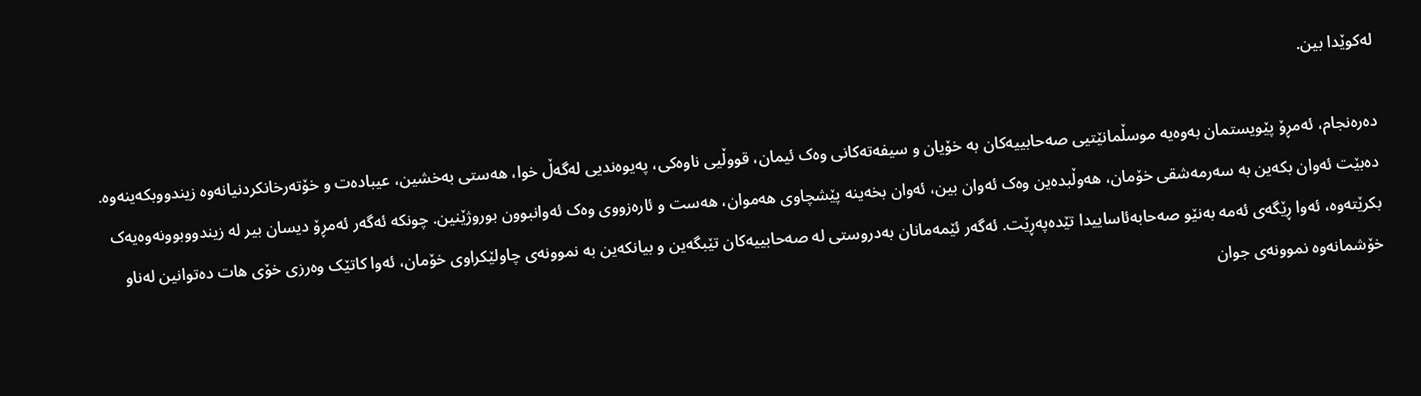لەکوێدا بین.

دەرەنجام، ئەمڕۆ پێویستمان بەوەیە موسڵمانێتیی صەحابییەکان بە خۆیان و سیفەتەکانى وەک ئیمان، قووڵیی ناوەکى، پەیوەندیی لەگەڵ خوا، هەستى بەخشین، عیبادەت و خۆتەرخانکردنیانەوە زیندووبکەینەوە. دەبێت ئەوان بکەین بە سەرمەشقى خۆمان، هەوڵبدەین وەک ئەوان بین، ئەوان بخەینە پێشچاوى هەموان، هەست و ئارەزووى وەک ئەوانبوون بوروژێنین. چونکە ئەگەر ئەمڕۆ دیسان بیر لە زیندووبوونەوەیەک بکرێتەوە، ئەوا ڕێگەى ئەمە بەنێو صەحابەئاساییدا تێدەپەڕێت. ئەگەر ئێمەمانان بەدروستى لە صەحابییەکان تێبگەین و بیانکەین بە نموونەى چاولێکراوى خۆمان، ئەوا کاتێک وەرزى خۆى هات دەتوانین لەناو خۆشمانەوە نموونەى جوان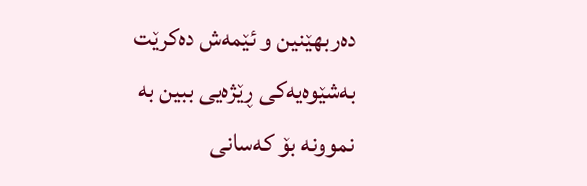دەربهێنین و ئێمەش دەکرێت بەشێوەیەکى ڕێژەیی ببین بە نموونە بۆ کەسانى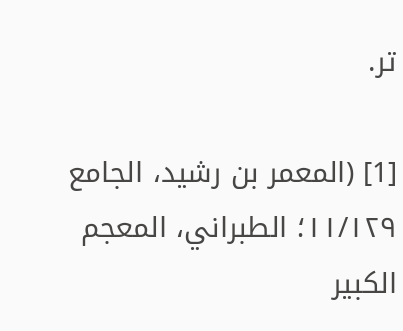تر.

[1] (المعمر بن رشید، الجامع ١١/١٢٩؛ الطبراني، المعجم الکبیر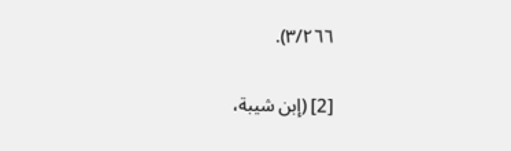٣/٢٦٦).

[2] (إبن شیبة،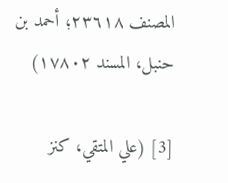المصنف ٢٣٦١٨؛ أحمد بن حنبل، المسند ١٧٨٠٢)

[3] (علي المتقي، کنز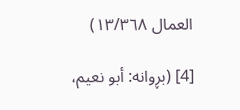العمال ١٣/٣٦٨)

[4] (بڕوانە: أبو نعیم،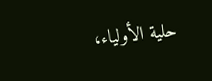حلیة الأولیاء،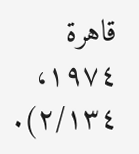قاهرة ١٩٧٤، ٢/١٣٤).